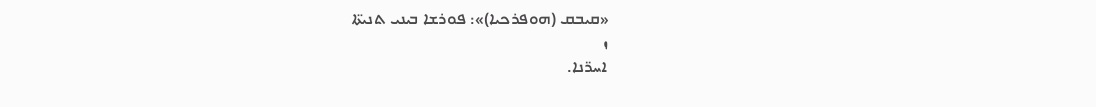«ܩܝܒܩ (ܗܘܦܪܟܝܐ)»: ܦܘܪܫܐ ܒܝܢܝ ܬܢܝܬ̈ܐ
ܙ
ܐܚܪ̈ܢܐ.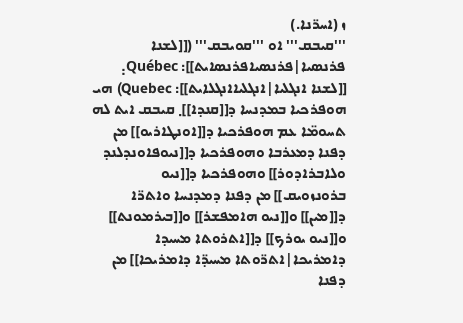ܙ (ܐܚܪ̈ܢܐ.)
'''ܩܝܒܩ''' ܐܘ '''ܩܘܝܒܩ''' ([[ܠܫܢܐ ܦܪܢܣܝܐ|ܦܪܢܣܝܐܦܪܢܣܐܝܬ]]: Québec܄ [[ܠܫܢܐ ܐܢܓܠܝܐ|ܐܢܓܠܝܐܐܢܓܠܐܝܬ]]: Quebec) ܗܝ ܗܘܦܪܟܝܐ ܒܡܕܢܚܐ ܕ[[ܩܢܕܐ]]܂ ܩܝܒܩ ܐܝܬ ܠܗ ܬܚܘܡ̈ܐ ܥܡ ܗܘܦܪܟܝܐ ܕ[[ܐܘܢܛܐܪܝܘ]] ܡܢ ܕܦܢܐ ܕܡܥܪܒܐ ܘܗܘܦܪܟܝܐ ܕ[[ܢܝܘܦܐܘܢܕܠܢܕ ܘܠܐܒܪܐܕܘܪ]] ܘܗܘܦܪܟܝܐ ܕ[[ܢܝܘ ܒܪܘܢܙܘܝܩ]] ܡܢ ܕܦܢܐ ܕܡܕܢܚܐ ܘܐܬܪ̈ܐ ܕ[[ܡܝܢ]] ܘ[[ܢܝܘ ܗܐܡܦܫܪ]] ܘ[[ܒܝܪܡܘܢܬ]] ܘ[[ܢܝܘ ܝܘܪܟ]] ܕ[[ܐܬܪܘܬܐ ܡܚܝܕܐ ܕܐܡܪܝܟܐ|ܐܬܪ̈ܘܬܐ ܡܚܝܕ̈ܐ ܕܐܡܪܝܟܐ]] ܡܢ ܕܦܢܐ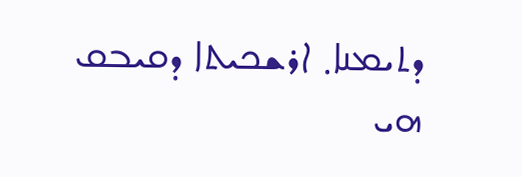ܕܬܝܡܢܐ܂ ܐܪܫܟܝܬܐ ܕܩܝܒܩ ܗܝ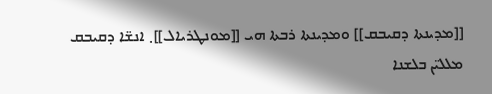[[ܡܕܝܢܬܐ ܕܩܝܒܩ]] ܘܡܕܝܢܬܐ ܪܒܬܐ ܗܝ [[ܡܘܢܛܪܝܐܠ]]܂ ܐܢܫ̈ܐ ܕܩܝܒܩ ܡܠܠܝ̈ܢ ܒܠܫܢܐ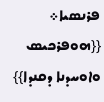ܦܪܢܣܝܐ܀
{{ܗܘܦܪܟܝܣ ܘܐܘܚܕܢܐ ܕܩܢܕܐ}}